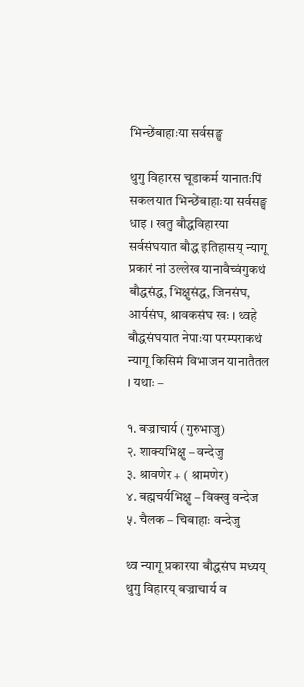भिन्छेंबाहाःया सर्वसङ्घ

थुगु विहारस चूडाकर्म यानातःपिं सकलयात भिन्छेंबाहाःया सर्वसङ्घ धाइ । खतु बौद्धविहारया सर्वसंघयात बौद्ध इतिहासय् न्यागू प्रकारं नां उल्लेख यानावैच्वंगुकथं  बौद्धसंद्ध, भिक्षुसंद्ध, जिनसंघ, आर्यसंघ, श्रावकसंघ खः । थ्वहे बौद्धसंघयात नेपाःया परम्पराकथं न्यागू किसिमं विभाजन यानातैतल । यथाः –

१. बज्राचार्य (गुरुभाजु)
२. शाक्यभिक्षु – वन्देजु
३. श्रावणेर + ( श्रामणेर)
४. बह्मचर्यभिक्षु – विक्खु वन्देज
५. चैलक – चिबाहाः वन्देजु

थ्व न्यागू प्रकारया बौद्धसंघ मध्यय् थुगु विहारय् बज्राचार्य व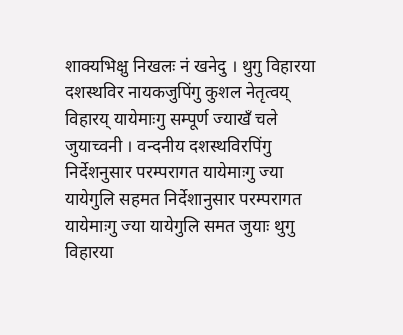शाक्यभिक्षु निखलः नं खनेदु । थुगु विहारया दशस्थविर नायकजुपिंगु कुशल नेतृत्वय् विहारय् यायेमाःगु सम्पूर्ण ज्याखँ चले जुयाच्वनी । वन्दनीय दशस्थविरपिंगु निर्देशनुसार परम्परागत यायेमाःगु ज्या यायेगुलि सहमत निर्देशानुसार परम्परागत यायेमाःगु ज्या यायेगुलि समत जुयाः थुगु विहारया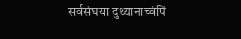सर्वसंघया दुथ्यानाच्वंपिं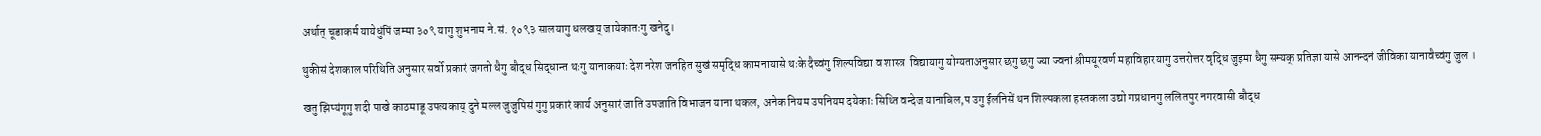अर्थात् चूडाकर्म यायेधुंपिं जम्मा ३०९ यागु शुभनाम ने.सं. १०९३ सालयागु धलखय् जायेकातःगु खनेदु।

थुकीसं देशकाल परिथिति अनुसार सर्वो प्रकारं जगतो धैगु बौद्ध सिद्धान्त थःगु यानाकयाः देश नरेश जनहित सुखं समृद्धि कामनायासे थःके दैच्वंगु शिल्पविद्या व शास्त्र  विद्यायागु योग्यताअनुसार छगु छगु ज्या ज्वनां श्रीमयूरवर्ण महाविहारयागु उत्तरोत्तर वृद्धि जुइमा धैगु सम्यक् प्रतिज्ञा यासे आनन्दनं जीविका यानावैच्वंगु जुल ।

खतु झिप्यंगूगु शदी पाखे काठमाडू उपत्यकाय् दुने मल्ल जुजुपिसं गुगु प्रकारं कार्य अनुसारं जाति उपजाति विभाजन याना थकल, अनेक नियम उपनियम दयेकाः सिथ्ति वन्देज यानाबिल,प उगु ईलंनिसें थन शिल्पकला हस्तकला उद्यो गप्रधानगु ललितपुर नगरवासी बौद्ध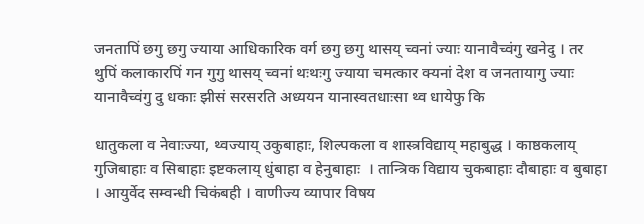जनतापिं छगु छगु ज्याया आधिकारिक वर्ग छगु छगु थासय् च्वनां ज्याः यानावैच्वंगु खनेदु । तर थुपिं कलाकारपिं गन गुगु थासय् च्वनां थःथःगु ज्याया चमत्कार क्यनां देश व जनतायागु ज्याः यानावैच्वंगु दु धकाः झीसं सरसरति अध्ययन यानास्वतधाःसा थ्व धायेफु कि

धातुकला व नेवाःज्या, थ्वज्याय् उकुबाहाः, शिल्पकला व शास्त्रविद्याय् महाबुद्ध । काष्ठकलाय् गुजिबाहाः व सिबाहाः इष्टकलाय् धुंबाहा व हेनुबाहाः  । तान्त्रिक विद्याय चुकबाहाः दौबाहाः व बुबाहा । आयुर्वेद सम्वन्धी चिकंबही । वाणीज्य व्यापार विषय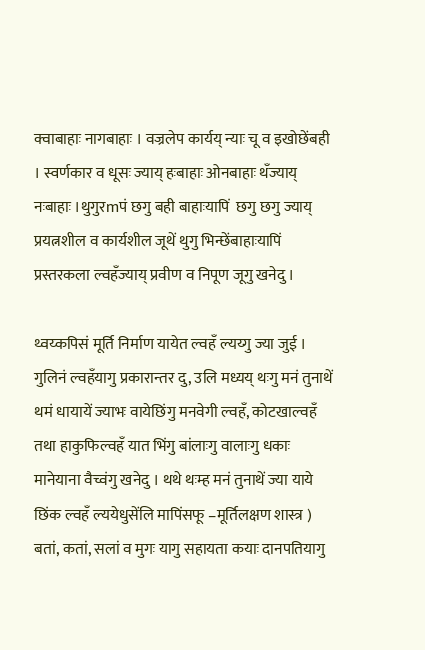क्वाबाहाः नागबाहाः । वज्रलेप कार्यय् न्याः चू व इखोछेंबही । स्वर्णकार व धूसः ज्याय् हःबाहाः ओनबाहाः थँज्याय् नःबाहाः ।थुगुरmपं छगु बही बाहाःयापिं  छगु छगु ज्याय् प्रयत्नशील व कार्यशील जूथें थुगु भिन्छेंबाहाःयापिं प्रस्तरकला ल्वहँज्याय् प्रवीण व निपूण जूगु खनेदु ।

थ्वय्कपिसं मूर्ति निर्माण यायेत ल्वहँ ल्यय्गु ज्या जुई । गुलिनं ल्वहँयागु प्रकारान्तर दु, उलि मध्यय् थःगु मनं तुनाथें थमं धायायें ज्याभः वायेछिंगु मनवेगी ल्वहँ, कोटखाल्वहँ तथा हाकुफिल्वहँ यात भिंगु बांलाःगु वालाःगु धकाः मानेयाना वैच्वंगु खनेदु । थथे थःम्ह मनं तुनाथें ज्या याये छिंक ल्वहँ ल्ययेधुसेंलि मापिंसफू –मूर्तिलक्षण शास्त्र )  बतां, कतां, सलां व मुगः यागु सहायता कयाः दानपतियागु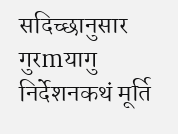सदिच्छानुसार गुरmयागु निर्देशनकथं मूर्ति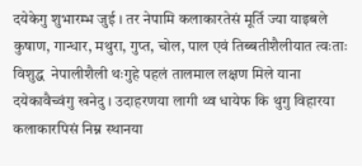दयेकेगु शुभारम्भ जुई । तर नेपामि कलाकारतेसं मूर्ति ज्या याइबले कुषाण, गान्धार, मथुरा, गुप्त, चोल, पाल एवं तिब्बतीशैलीयात त्वःताः विशुद्ध  नेपालीशैली थःगुहे पहलं तालमाल लक्षण मिले याना दयेकावैच्वंगु खनेदु । उदाहरणया लागी थ्व धायेफ कि थुगु विहारया कलाकारपिसं निम्न स्थानया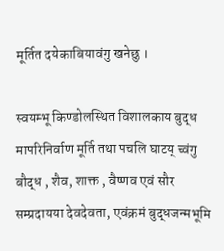मूर्तित दयेकाबियावंगु खनेछु ।

स्वयम्भू किण्डोलस्थित विशालकाय बुद्ध मापरिनिर्वाण मूर्ति तथा पचलि घाटय् च्वंगु बौद्ध , शैव, शाक्त , वैष्णव एवं सौर सम्प्रदायया देवदेवता, एवंक्रमं बुद्धजन्मभूमि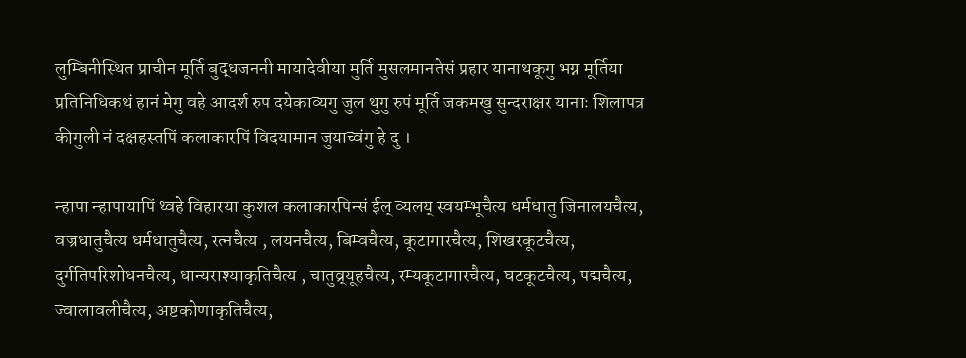लुम्बिनीस्थित प्राचीन मूर्ति बुद्धजननी मायादेवीया मुर्ति मुसलमानतेसं प्रहार यानाथकूगु भग्न मूर्तिया प्रतिनिधिकथं हानं मेगु वहे आदर्श रुप दयेकाव्यगु जुल थुगु रुपं मूर्ति जकमखु सुन्दराक्षर यानाः शिलापत्र कीगुली नं दक्षहस्तपिं कलाकारपिं विदयामान जुयाच्वंगु हे दु ।

न्हापा न्हापायापिं थ्वहे विहारया कुशल कलाकारपिन्सं ईल् व्यलय् स्वयम्भूचैत्य धर्मधातु जिनालयचैत्य, वज्रधातुचैत्य धर्मधातुचैत्य, रत्नचैत्य , लयनचैत्य, बिम्वचैत्य, कूटागारचैत्य, शिखरकूटचैत्य, दुर्गतिपरिशोधनचैत्य, धान्यराश्याकृतिचैत्य , चातुव्र्यूहचैत्य, रम्यकूटागारचैत्य, घटकूटचैत्य, पद्मचैत्य, ज्वालावलीचैत्य, अष्टकोणाकृतिचैत्य,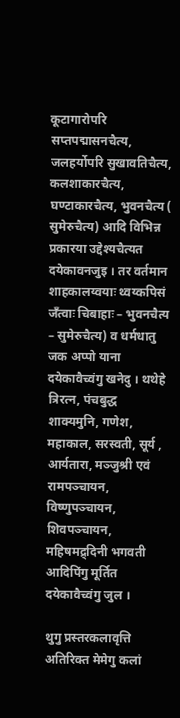कूटागारोपरि सप्तपद्मासनचैत्य, जलहर्योपरि सुखावतिचैत्य, कलशाकारचैत्य, घण्टाकारचैत्य, भुवनचैत्य ( सुमेरुचैत्य) आदि विभिन्न प्रकारया उद्देश्यचैत्यत दयेकावनजुइ । तर वर्तमान शाहकालय्वयाः थ्वय्कपिसं जँत्वाः चिबाहाः – भुवनचैत्य – सुमेरुचैत्य) व धर्मधातु जक अप्पो याना दयेकावैच्वंगु खनेदु । थथेहे त्रिरत्न, पंचबुद्ध शाक्यमुनि, गणेश, महाकाल, सरस्वती, सूर्य , आर्यतारा, मञ्जुश्री एवं रामपञ्चायन, विष्णुपञ्चायन, शिवपञ्चायन, महिषमद्र्दिनी भगवती आदिपिंगु मूर्तित दयेकावैच्वंगु जुल ।

थुगु प्रस्तरकलावृत्ति अतिरिक्त मेमेगु कलां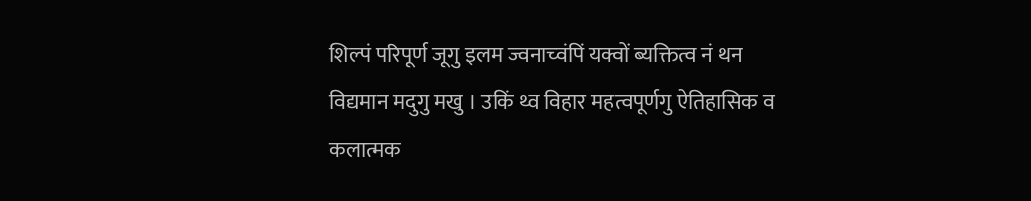शिल्पं परिपूर्ण जूगु इलम ज्वनाच्वंपिं यक्वों ब्यक्तित्व नं थन विद्यमान मदुगु मखु । उकिं थ्व विहार महत्वपूर्णगु ऐतिहासिक व कलात्मक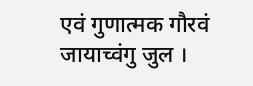एवं गुणात्मक गौरवं जायाच्वंगु जुल ।